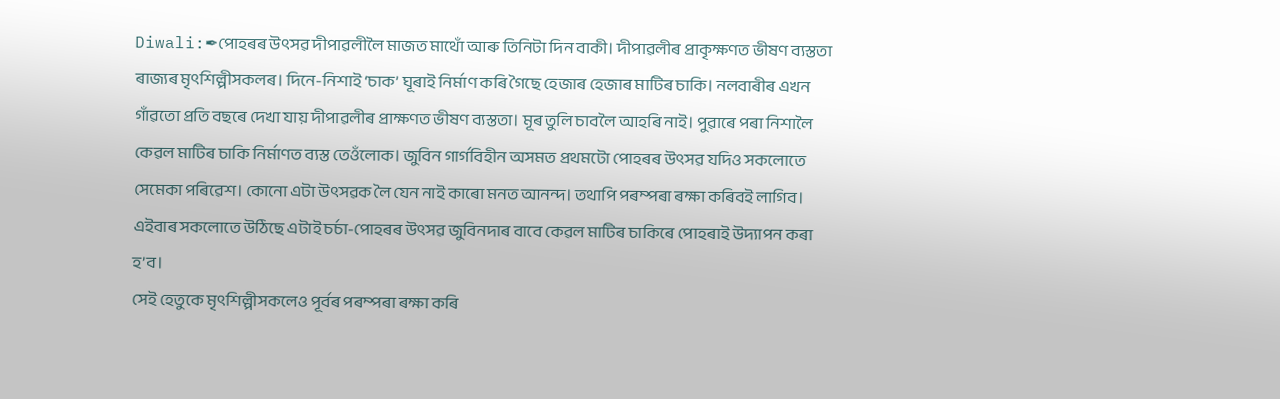Diwali:✒পোহৰৰ উৎসৱ দীপাৱলীলৈ মাজত মাথোঁ আৰু তিনিটা দিন বাকী। দীপাৱলীৰ প্রাকৃক্ষণত ভীষণ ব্যস্ততা ৰাজ্যৰ মৃৎশিল্পীসকলৰ। দিনে-নিশাই ‘চাক’ ঘূৰাই নিৰ্মাণ কৰি গৈছে হেজাৰ হেজাৰ মাটিৰ চাকি। নলবাৰীৰ এখন গাঁৱতো প্ৰতি বছৰে দেখা যায় দীপাৱলীৰ প্ৰাক্ষণত ভীষণ ব্যস্ততা। মূৰ তুলি চাবলৈ আহৰি নাই। পুৱাৰে পৰা নিশালৈ কেৱল মাটিৰ চাকি নির্মাণত ব্যস্ত তেওঁলোক। জুবিন গার্গবিহীন অসমত প্রথমটো পোহৰৰ উৎসৱ যদিও সকলোতে সেমেকা পৰিৱেশ। কোনো এটা উৎসৱক লৈ যেন নাই কাৰো মনত আনন্দ। তথাপি পৰম্পৰা ৰক্ষা কৰিবই লাগিব। এইবাৰ সকলোতে উঠিছে এটাই চর্চা-পোহৰৰ উৎসৱ জুবিনদাৰ বাবে কেৱল মাটিৰ চাকিৰে পোহৰাই উদ্যাপন কৰা হ’ব।
সেই হেতুকে মৃৎশিল্পীসকলেও পূৰ্বৰ পৰম্পৰা ৰক্ষা কৰি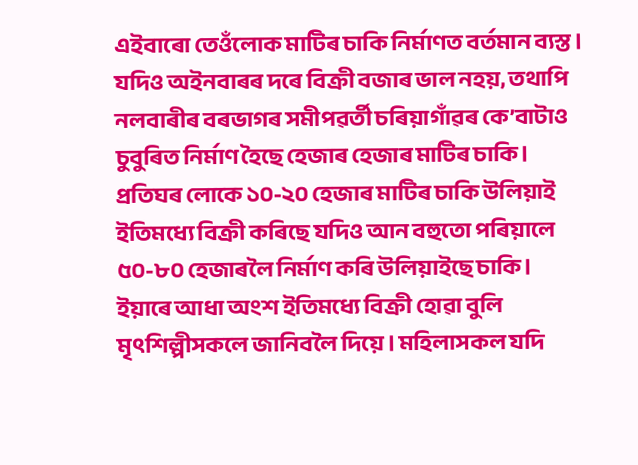এইবাৰো তেওঁলোক মাটিৰ চাকি নির্মাণত বর্তমান ব্যস্ত। যদিও অইনবাৰৰ দৰে বিক্ৰী বজাৰ ভাল নহয়, তথাপি নলবাৰীৰ বৰভাগৰ সমীপৱৰ্তী চৰিয়াগাঁৱৰ কে’বাটাও চুবুৰিত নিৰ্মাণ হৈছে হেজাৰ হেজাৰ মাটিৰ চাকি। প্ৰতিঘৰ লোকে ১০-২০ হেজাৰ মাটিৰ চাকি উলিয়াই ইতিমধ্যে বিক্ৰী কৰিছে যদিও আন বহুতো পৰিয়ালে ৫০-৮০ হেজাৰলৈ নিৰ্মাণ কৰি উলিয়াইছে চাকি। ইয়াৰে আধা অংশ ইতিমধ্যে বিক্রী হোৱা বুলি মৃৎশিল্পীসকলে জানিবলৈ দিয়ে। মহিলাসকল যদি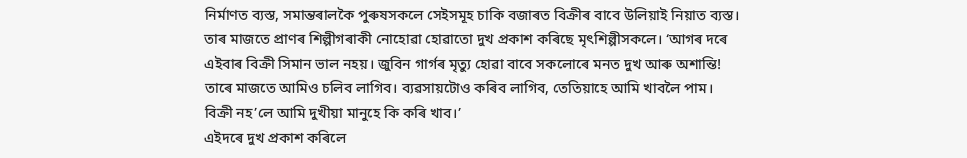নির্মাণত ব্যস্ত, সমান্তৰালকৈ পুৰুষসকলে সেইসমূহ চাকি বজাৰত বিক্ৰীৰ বাবে উলিয়াই নিয়াত ব্যস্ত। তাৰ মাজতে প্ৰাণৰ শিল্পীগৰাকী নোহোৱা হোৱাতো দুখ প্রকাশ কৰিছে মৃৎশিল্পীসকলে। ‘আগৰ দৰে এইবাৰ বিক্ৰী সিমান ভাল নহয়। জুবিন গাৰ্গৰ মৃত্যু হোৱা বাবে সকলোৰে মনত দুখ আৰু অশান্তি! তাৰে মাজতে আমিও চলিব লাগিব। ব্যৱসায়টোও কৰিব লাগিব, তেতিয়াহে আমি খাবলৈ পাম। বিক্রী নহ’লে আমি দুখীয়া মানুহে কি কৰি খাব।’
এইদৰে দুখ প্ৰকাশ কৰিলে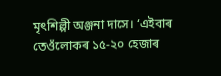মৃৎশিল্পী অঞ্জনা দাসে। ‘এইবাৰ তেওঁলোকৰ ১৫-২০ হেজাৰ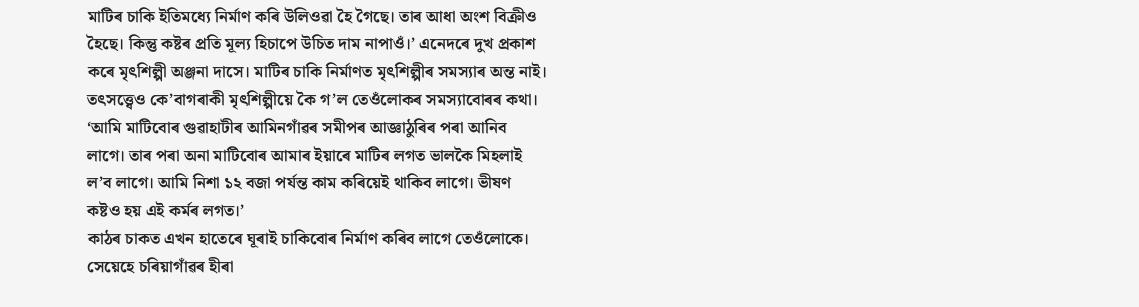মাটিৰ চাকি ইতিমধ্যে নির্মাণ কৰি উলিওৱা হৈ গৈছে। তাৰ আধা অংশ বিক্রীও হৈছে। কিন্তু কষ্টৰ প্ৰতি মূল্য হিচাপে উচিত দাম নাপাওঁ।’ এনেদৰে দুখ প্রকাশ কৰে মৃৎশিল্পী অঞ্জনা দাসে। মাটিৰ চাকি নির্মাণত মৃৎশিল্পীৰ সমস্যাৰ অন্ত নাই। তৎসত্ত্বেও কে’বাগৰাকী মৃৎশিল্পীয়ে কৈ গ’ল তেওঁলোকৰ সমস্যাবোৰৰ কথা।
‘আমি মাটিবোৰ গুৱাহাটীৰ আমিনগাঁৱৰ সমীপৰ আজ্ঞাঠুৰিৰ পৰা আনিব লাগে। তাৰ পৰা অনা মাটিবোৰ আমাৰ ইয়াৰে মাটিৰ লগত ভালকৈ মিহলাই ল’ব লাগে। আমি নিশা ১২ বজা পর্যন্ত কাম কৰিয়েই থাকিব লাগে। ভীষণ কষ্টও হয় এই কৰ্মৰ লগত।’
কাঠৰ চাকত এখন হাতেৰে ঘূৰাই চাকিবোৰ নিৰ্মাণ কৰিব লাগে তেওঁলোকে। সেয়েহে চৰিয়াগাঁৱৰ হীৰা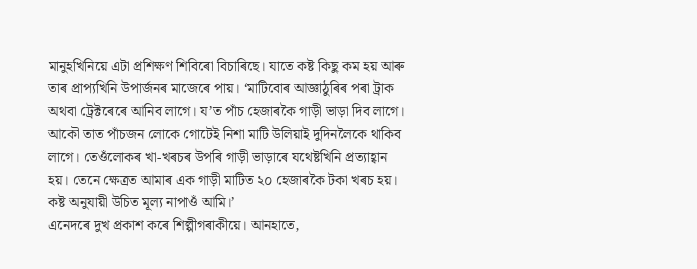মানুহখিনিয়ে এটা প্রশিক্ষণ শিবিৰো বিচাৰিছে। যাতে কষ্ট কিছু কম হয় আৰু তাৰ প্ৰাপ্যখিনি উপাৰ্জনৰ মাজেৰে পায়। ‘মাটিবোৰ আজ্ঞাঠুৰিৰ পৰা ট্রাক অথবা ট্রেক্টৰেৰে আনিব লাগে। য’ত পাঁচ হেজাৰকৈ গাড়ী ভাড়া দিব লাগে। আকৌ তাত পাঁচজন লোকে গোটেই নিশা মাটি উলিয়াই দুদিনলৈকে থাকিব লাগে। তেওঁলোকৰ খা-খৰচৰ উপৰি গাড়ী ভাড়াৰে যথেষ্টখিনি প্রত্যাহ্বান হয়। তেনে ক্ষেত্ৰত আমাৰ এক গাড়ী মাটিত ২০ হেজাৰকৈ টকা খৰচ হয়। কষ্ট অনুযায়ী উচিত মূল্য নাপাওঁ আমি।’
এনেদৰে দুখ প্রকাশ কৰে শিল্পীগৰাকীয়ে। আনহাতে,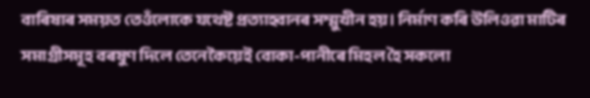বাৰিষাৰ সময়ত তেওঁলোকে যথেষ্ট প্রত্যাহ্বানৰ সম্মুখীন হয়। নিৰ্মাণ কৰি উলিওৱা মাটিৰ সমাগ্রীসমূহ বৰষুণ দিলে তেনেকৈয়েই বোকা-পানীৰে মিহল হৈ সকলো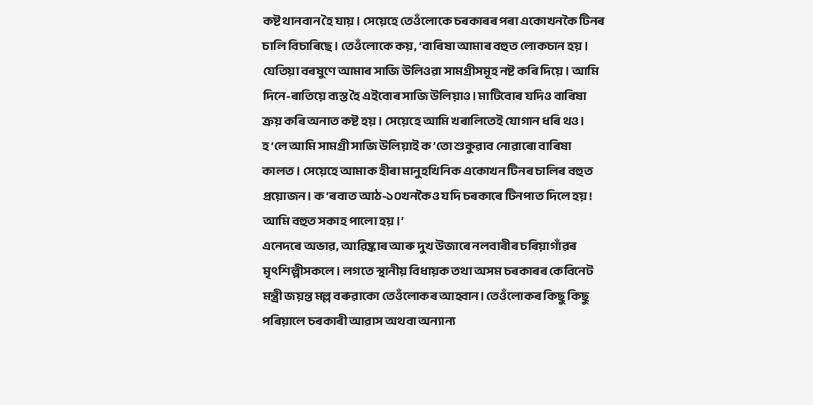কষ্ট থানবান হৈ যায়। সেয়েহে তেওঁলোকে চৰকাৰৰ পৰা একোখনকৈ টিনৰ চালি বিচাৰিছে। তেওঁলোকে কয়, ‘বাৰিষা আমাৰ বহুত লোকচান হয়। যেতিয়া বৰষুণে আমাৰ সাজি উলিওৱা সামগ্রীসমূহ নষ্ট কৰি দিয়ে। আমি দিনে-ৰাতিয়ে ব্যস্ত হৈ এইবোৰ সাজি উলিয়াও। মাটিবোৰ যদিও বাৰিষা ক্ৰয় কৰি অনাত কষ্ট হয়। সেয়েহে আমি খৰালিতেই যোগান ধৰি থও। হ’লে আমি সামগ্রী সাজি উলিয়াই ক’তো শুকুৱাব নোৱাৰো বাৰিষা কালত। সেয়েহে আমাক হীৰা মানুহখিনিক একোখন টিনৰ চালিৰ বহুত প্রয়োজন। ক’ৰবাত আঠ-১০খনকৈও যদি চৰকাৰে টিনপাত দিলে হয়! আমি বহুত সকাহ পালো হয়।’
এনেদৰে অভাৱ, আৱিষ্কাৰ আৰু দুখ উজাৰে নলবাৰীৰ চৰিয়াগাঁৱৰ মৃৎশিল্পীসকলে। লগতে স্থানীয় বিধায়ক তথা অসম চৰকাৰৰ কেবিনেট মন্ত্রী জয়ন্ত মল্ল বৰুৱাকো তেওঁলোকৰ আহ্বান। তেওঁলোকৰ কিছু কিছু পৰিয়ালে চৰকাৰী আৱাস অথবা অন্যান্য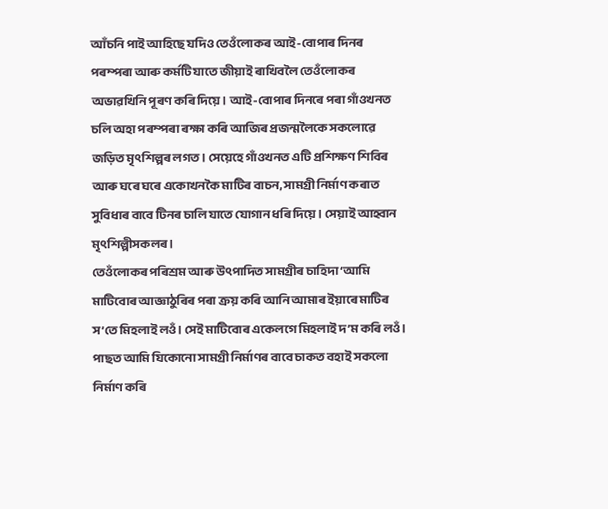আঁচনি পাই আহিছে যদিও তেওঁলোকৰ আই-বোপাৰ দিনৰ পৰম্পৰা আৰু কৰ্মটি যাতে জীয়াই ৰাখিবলৈ তেওঁলোকৰ অভাৱখিনি পূৰণ কৰি দিয়ে। আই-বোপাৰ দিনৰে পৰা গাঁওখনত চলি অহা পৰম্পৰা ৰক্ষা কৰি আজিৰ প্রজন্মলৈকে সকলোৱে জড়িত মৃৎশিল্পৰ লগত। সেয়েহে গাঁওখনত এটি প্রশিক্ষণ শিবিৰ আৰু ঘৰে ঘৰে একোখনকৈ মাটিৰ বাচন, সামগ্ৰী নিৰ্মাণ কৰাত সুবিধাৰ বাবে টিনৰ চালি যাতে যোগান ধৰি দিয়ে। সেয়াই আহ্বান মৃৎশিল্পীসকলৰ।
তেওঁলোকৰ পৰিশ্ৰম আৰু উৎপাদিত সামগ্ৰীৰ চাহিদা ‘আমি মাটিবোৰ আজ্ঞাঠুৰিৰ পৰা ক্ৰয় কৰি আনি আমাৰ ইয়াৰে মাটিৰ স’তে মিহলাই লওঁ। সেই মাটিবোৰ একেলগে মিহলাই দ’ম কৰি লওঁ। পাছত আমি যিকোনো সামগ্রী নিৰ্মাণৰ বাবে চাকত বহাই সকলো নিৰ্মাণ কৰি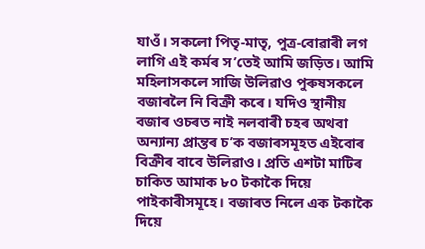যাওঁ। সকলো পিতৃ-মাতৃ, পুত্ৰ-বোৱাৰী লগ লাগি এই কৰ্মৰ স’তেই আমি জড়িত। আমি মহিলাসকলে সাজি উলিৱাও পুৰুষসকলে বজাৰলৈ নি বিক্ৰী কৰে। যদিও স্থানীয় বজাৰ ওচৰত নাই নলবাৰী চহৰ অথবা অন্যান্য প্ৰান্তৰ চ’ক বজাৰসমূহত এইবোৰ বিক্ৰীৰ বাবে উলিৱাও। প্রতি এশটা মাটিৰ চাকিত আমাক ৮০ টকাকৈ দিয়ে পাইকাৰীসমূহে। বজাৰত নিলে এক টকাকৈ দিয়ে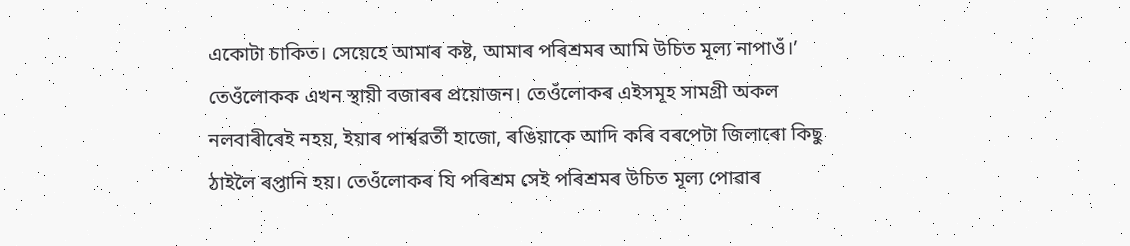একোটা চাকিত। সেয়েহে আমাৰ কষ্ট, আমাৰ পৰিশ্ৰমৰ আমি উচিত মূল্য নাপাওঁ।’
তেওঁলোকক এখন স্থায়ী বজাৰৰ প্রয়োজন। তেওঁলোকৰ এইসমূহ সামগ্রী অকল নলবাৰীৰেই নহয়, ইয়াৰ পাৰ্শ্বৱৰ্তী হাজো, ৰঙিয়াকে আদি কৰি বৰপেটা জিলাৰো কিছু ঠাইলৈ ৰপ্তানি হয়। তেওঁলোকৰ যি পৰিশ্ৰম সেই পৰিশ্ৰমৰ উচিত মূল্য পোৱাৰ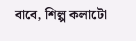বাবে, শিল্প কলাটো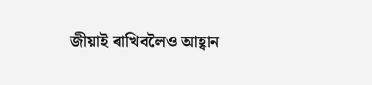জীয়াই ৰাখিবলৈও আহ্বান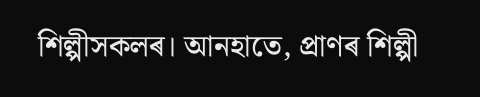শিল্পীসকলৰ। আনহাতে, প্ৰাণৰ শিল্পী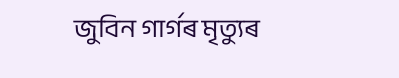জুবিন গাৰ্গৰ মৃত্যুৰ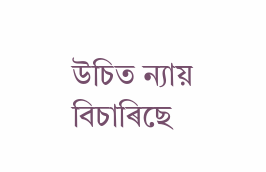উচিত ন্যায় বিচাৰিছে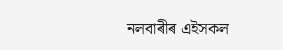নলবাৰীৰ এইসকল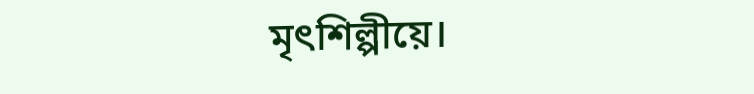মৃৎশিল্পীয়ে।